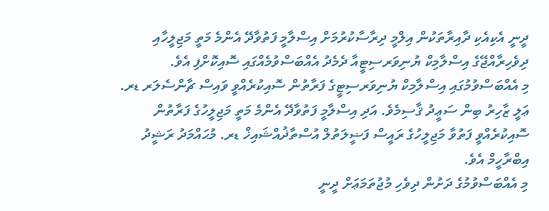ދީނީ އެކިއެކި ދާއިރާތަކުން އިލްމީ ދިރާސާކުރުމަށް އިސްލާމީ ފަތުވާދޭ އެންމެ މަތީ މަޖިލީހާއި ދިވެހިރާއްޖޭގެ އިސްލާމިކް ޔުނިވަރސިޓީއާ ދެމެދު އެއްބަސްވުމެއްގައި ސޮއިކޮށްފި އެވެ.
މި އެއްބަސްވުމުގައި އިސްލާމިކް ޔުނިވަރސިޓީގެ ފަރާތުން ސޮއިކުރެއްވީ ވައިސް ޗާންސެލަރ ޑރ. ޢަލީ ޒާހިރު ބިން ސަޢީދު ޤާސިމެވެ. އަދި އިސްލާމީ ފަތުވާދޭ އެންމެ މަތީ މަޖިލީހުގެ ފަރާތުން ސޮއިކުރެއްވީ ފަތުވާ މަޖިލީހުގެ ރައީސް ފަޟީލަތުލް އުސްތާޛުއްޝައިޚް ޑރ. މުޙައްމަދު ރަޝީދު އިބްރާހީމް އެވެ.
މި އެއްބަސްވުމުގެ ދަށުން ދިވެހި މުޖުތަމަޢަށް ދީނީ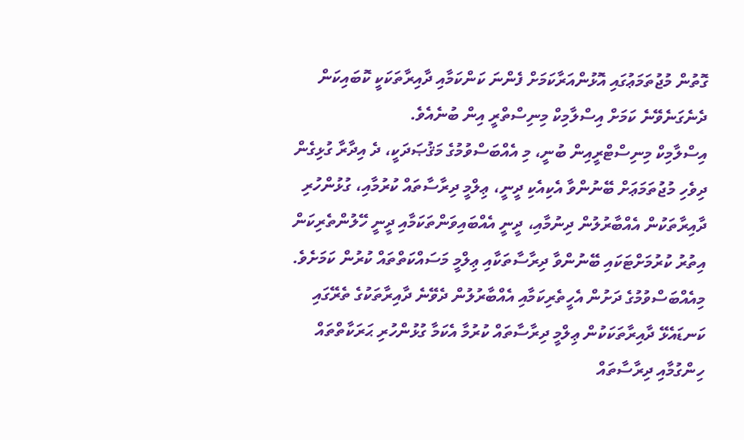ގޮތުން މުޖުތަމަޢުގައި އޮޅުންއަރާކަމަށް ފެންނަ ކަންކަމާއި ދާއިރާތަކަކީ ކޮބައިކަން ދެނެގަނެވޭނެ ކަމަށް އިސްލާމިކް މިނިސްތްރީ އިން ބުނެއެވެ.
އިސްލާމިކް މިނިސްޓްރީއިން ބުނީ، މި އެއްބަސްވުމުގެ މަޤުޞަދަކީ، ދެ އިދާރާ ގުޅިގެން ދިވެހި މުޖުތަމަޢަށް ބޭނުންވާ އެކިއެކި ދީނީ، ޢިލްމީ ދިރާސާތައް ކުރުމާއި، ގުޅުންހުރި ދާއިރާތަކުން އެއްބާރުލުން ދިނުމާއި، ދީނީ އެއްބައިވަންތަކަމާއި ދީނީ ހޭލުންތެރިކަން އިތުރު ކުރުމަށްޓަކައި ބޭނުންވާ ދިރާސާތަކާއި ޢިލްމީ މަސައްކަތްތައް ކުރުން ކަމަށެވެ.
މިއެއްބަސްވުމުގެ ދަށުން އެހީތެރިކަމާއި އެއްބާރުލުން ދެވޭނެ ދާއިރާތަކުގެ ތެރޭގައި ކަނޑައެޅޭ ދާއިރާތަކަކުން ޢިލްމީ ދިރާސާތައް ކުރުމާ އެކަމާ ގުޅުންހުރި ޙަރަކާތްތައް ހިންގުމާއި ދިރާސާތައް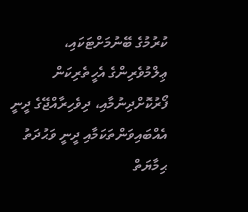ކުރުމުގެ ބޭނުމަށްޓަކައި، ޢިލްމުވެރިންގެ އެހީތެރިކަން ފޯރުކޮށްދިނުމާއި، ދިވެހިރާއްޖޭގެ ދީނީ އެއްބައިވަންތަކަމާއި ދީނީ ވަޙުދަތު ޙިމާޔަތް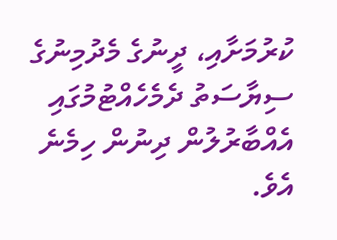ކުރުމަށާއި، ދީނުގެ މެދުމިނުގެ ސިޔާސަތު ދެމެހެއްޓުމުގައި އެއްބާރުލުން ދިނުން ހިމެނެ އެވެ.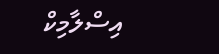އިސްލާމިކް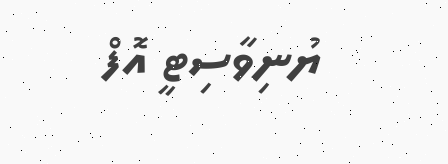ޔުނިވާސިޓީ އޮފް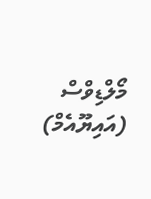މޯލްޑިވްސް (އައިޔޫއެމް)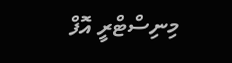މިނިސްޓްރީ އޮފް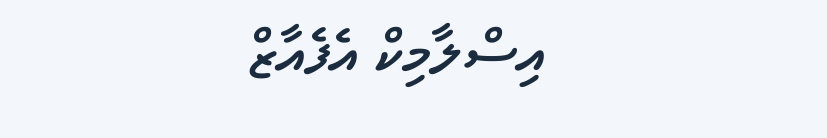އިސްލާމިކް އެފެއާޒް